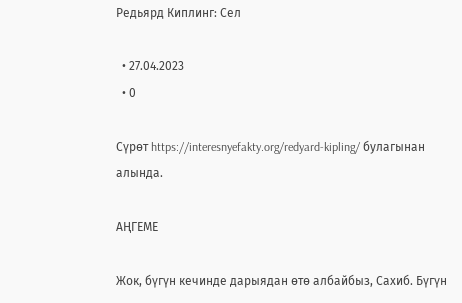Редьярд Киплинг: Сел

  • 27.04.2023
  • 0

Сүрөт https://interesnyefakty.org/redyard-kipling/ булагынан алында.

АҢГЕМЕ

Жок, бүгүн кечинде дарыядан өтө албайбыз, Сахиб. Бүгүн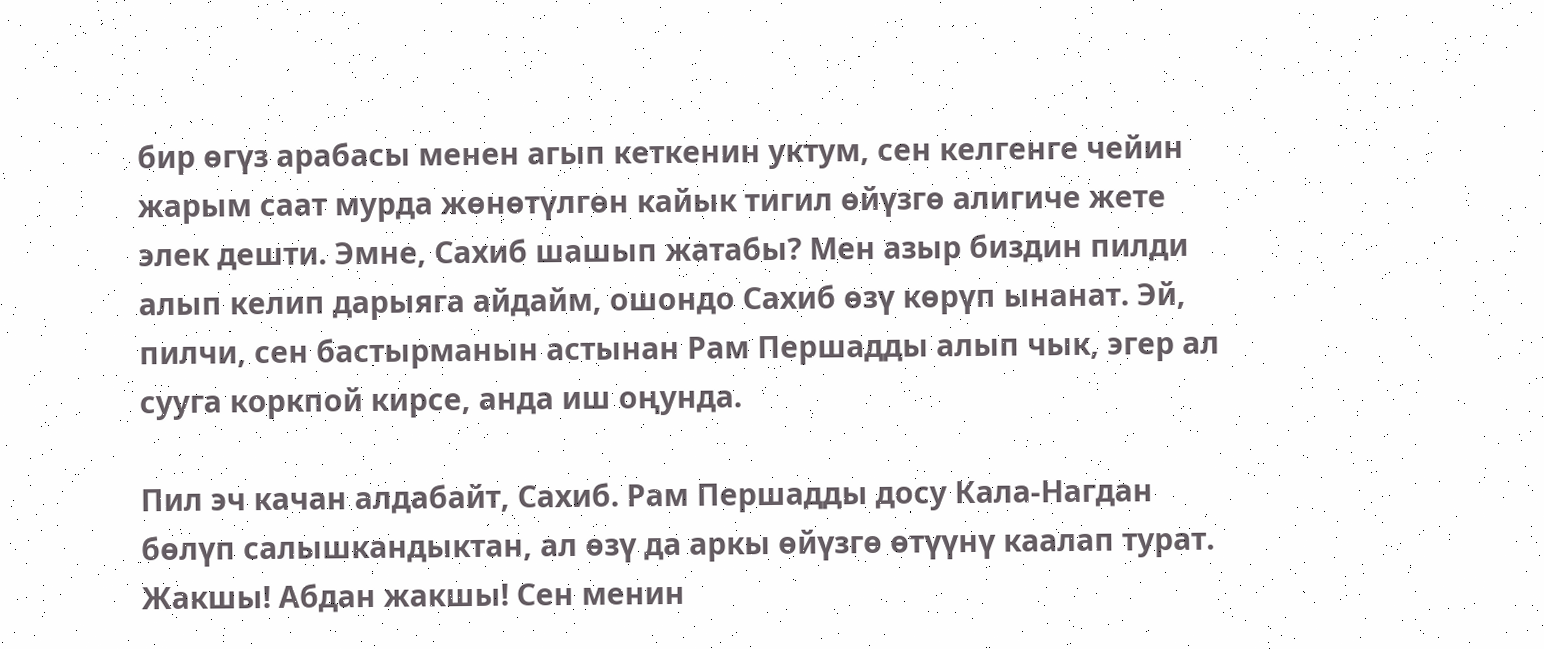бир өгүз арабасы менен агып кеткенин уктум, сен келгенге чейин жарым саат мурда жөнөтүлгөн кайык тигил өйүзгө алигиче жете элек дешти. Эмне, Сахиб шашып жатабы? Мен азыр биздин пилди алып келип дарыяга айдайм, ошондо Сахиб өзү көрүп ынанат. Эй, пилчи, сен бастырманын астынан Рам Першадды алып чык, эгер ал сууга коркпой кирсе, анда иш оңунда.

Пил эч качан алдабайт, Сахиб. Рам Першадды досу Кала-Нагдан бөлүп салышкандыктан, ал өзү да аркы өйүзгө өтүүнү каалап турат. Жакшы! Абдан жакшы! Сен менин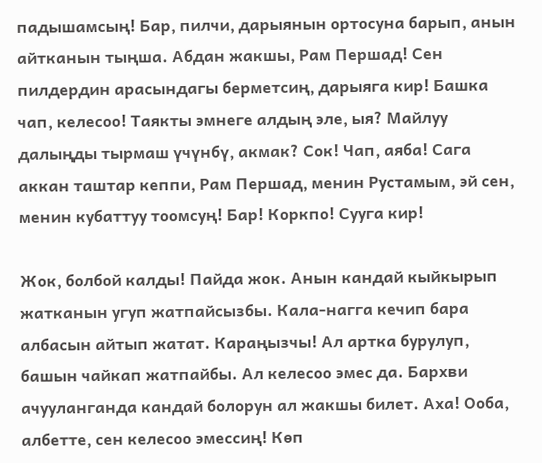падышамсың! Бар, пилчи, дарыянын ортосуна барып, анын айтканын тыңша. Абдан жакшы, Рам Першад! Сен пилдердин арасындагы берметсиң, дарыяга кир! Башка чап, келесоо! Таякты эмнеге алдың эле, ыя? Майлуу далыңды тырмаш үчүнбү, акмак? Сок! Чап, аяба! Сага аккан таштар кеппи, Рам Першад, менин Рустамым, эй сен, менин кубаттуу тоомсуң! Бар! Коркпо! Сууга кир!

Жок, болбой калды! Пайда жок. Анын кандай кыйкырып жатканын угуп жатпайсызбы. Кала-нагга кечип бара албасын айтып жатат. Караңызчы! Ал артка бурулуп, башын чайкап жатпайбы. Ал келесоо эмес да. Бархви ачууланганда кандай болорун ал жакшы билет. Аха! Ооба, албетте, сен келесоо эмессиң! Көп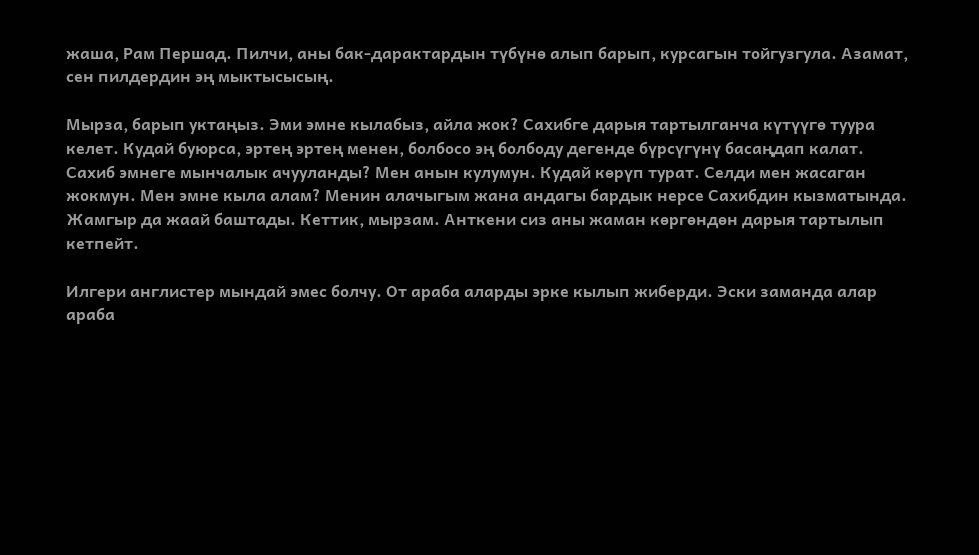жаша, Рам Першад. Пилчи, аны бак-дарактардын түбүнө алып барып, курсагын тойгузгула. Азамат, сен пилдердин эң мыктысысың.

Мырза, барып уктаңыз. Эми эмне кылабыз, айла жок? Сахибге дарыя тартылганча күтүүгө туура келет. Кудай буюрса, эртең эртең менен, болбосо эң болбоду дегенде бүрсүгүнү басаңдап калат. Сахиб эмнеге мынчалык ачууланды? Мен анын кулумун. Кудай көрүп турат. Селди мен жасаган жокмун. Мен эмне кыла алам? Менин алачыгым жана андагы бардык нерсе Сахибдин кызматында. Жамгыр да жаай баштады. Кеттик, мырзам. Анткени сиз аны жаман көргөндөн дарыя тартылып кетпейт.

Илгери англистер мындай эмес болчу. От араба аларды эрке кылып жиберди. Эски заманда алар араба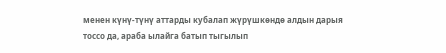менен күнү-түнү аттарды кубалап жүрүшкөндө алдын дарыя тоссо да, араба ылайга батып тыгылып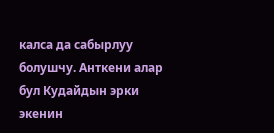калса да сабырлуу болушчу. Анткени алар бул Кудайдын эрки экенин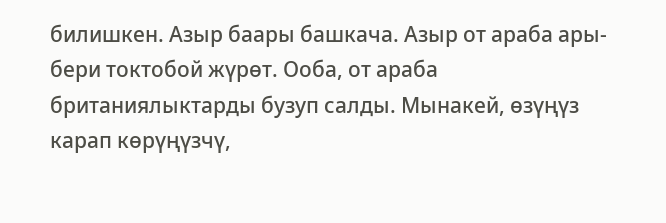билишкен. Азыр баары башкача. Азыр от араба ары-бери токтобой жүрөт. Ооба, от араба британиялыктарды бузуп салды. Мынакей, өзүңүз карап көрүңүзчү,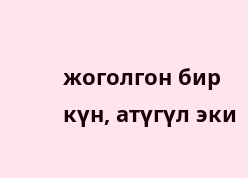жоголгон бир күн, атүгүл эки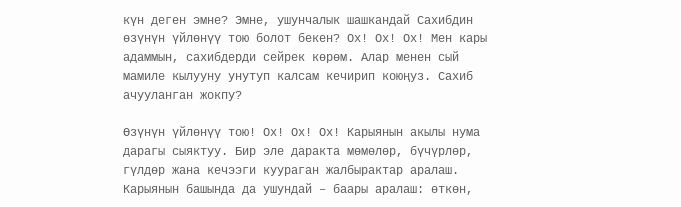күн деген эмне? Эмне, ушунчалык шашкандай Сахибдин өзүнүн үйлөнүү тою болот бекен? Ох! Ох! Ох! Мен кары адаммын, сахибдерди сейрек көрөм. Алар менен сый мамиле кылууну унутуп калсам кечирип коюңуз. Сахиб ачууланган жокпу?

Өзүнүн үйлөнүү тою! Ох! Ох! Ох! Карыянын акылы нума дарагы сыяктуу. Бир эле даракта мөмөлөр, бүчүрлөр, гүлдөр жана кечээги куураган жалбырактар аралаш. Карыянын башында да ушундай – баары аралаш: өткөн,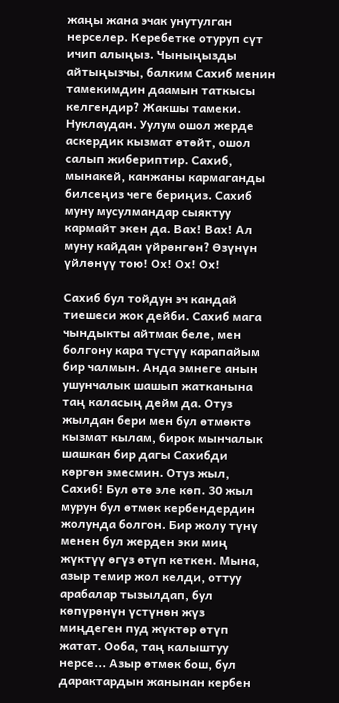жаңы жана эчак унутулган нерселер. Керебетке отуруп сүт ичип алыңыз. Чыныңызды айтыңызчы, балким Сахиб менин тамекимдин даамын таткысы келгендир? Жакшы тамеки. Нуклаудан. Уулум ошол жерде аскердик кызмат өтөйт, ошол салып жибериптир. Сахиб, мынакей, канжаны кармаганды билсеңиз чеге бериңиз. Сахиб муну мусулмандар сыяктуу кармайт экен да. Вах! Вах! Ал муну кайдан үйрөнгөн? Өзүнүн үйлөнүү тою! Ох! Ох! Ох!

Сахиб бул тойдун эч кандай тиешеси жок дейби. Сахиб мага чындыкты айтмак беле, мен болгону кара түстүү карапайым бир чалмын. Анда эмнеге анын ушунчалык шашып жатканына таң каласың дейм да. Отуз жылдан бери мен бул өтмөктө кызмат кылам, бирок мынчалык шашкан бир дагы Сахибди көргөн эмесмин. Отуз жыл, Сахиб! Бул өтө эле көп. 30 жыл мурун бул өтмөк кербендердин жолунда болгон. Бир жолу түнү менен бул жерден эки миң жүктүү өгүз өтүп кеткен. Мына, азыр темир жол келди, оттуу арабалар тызылдап, бул көпүрөнүн үстүнөн жүз миңдеген пуд жүктөр өтүп жатат. Ооба, таң калыштуу нерсе... Азыр өтмөк бош, бул дарактардын жанынан кербен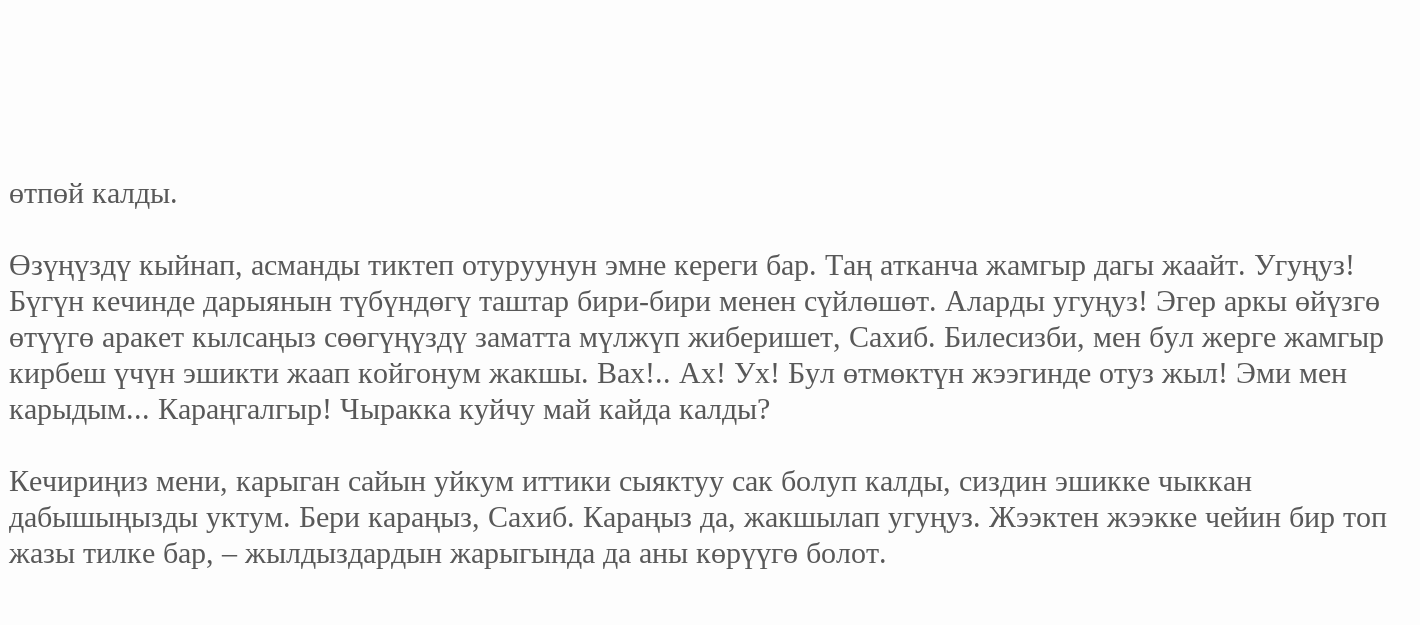өтпөй калды.

Өзүңүздү кыйнап, асманды тиктеп отуруунун эмне кереги бар. Таң атканча жамгыр дагы жаайт. Угуңуз! Бүгүн кечинде дарыянын түбүндөгү таштар бири-бири менен сүйлөшөт. Аларды угуңуз! Эгер аркы өйүзгө өтүүгө аракет кылсаңыз сөөгүңүздү заматта мүлжүп жиберишет, Сахиб. Билесизби, мен бул жерге жамгыр кирбеш үчүн эшикти жаап койгонум жакшы. Вах!.. Ах! Ух! Бул өтмөктүн жээгинде отуз жыл! Эми мен карыдым... Караңгалгыр! Чыракка куйчу май кайда калды?

Кечириңиз мени, карыган сайын уйкум иттики сыяктуу сак болуп калды, сиздин эшикке чыккан дабышыңызды уктум. Бери караңыз, Сахиб. Караңыз да, жакшылап угуңуз. Жээктен жээкке чейин бир топ жазы тилке бар, – жылдыздардын жарыгында да аны көрүүгө болот.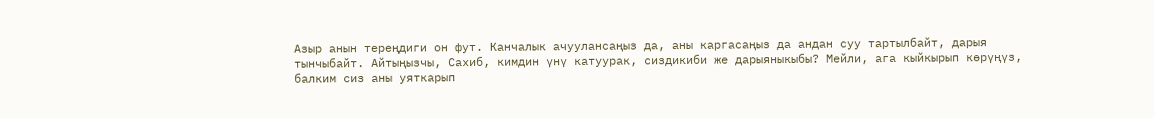Азыр анын тереңдиги он фут. Канчалык ачуулансаңыз да, аны каргасаңыз да андан суу тартылбайт, дарыя тынчыбайт. Айтыңызчы, Сахиб, кимдин үнү катуурак, сиздикиби же дарыяныкыбы? Мейли, ага кыйкырып көрүңүз, балким сиз аны уяткарып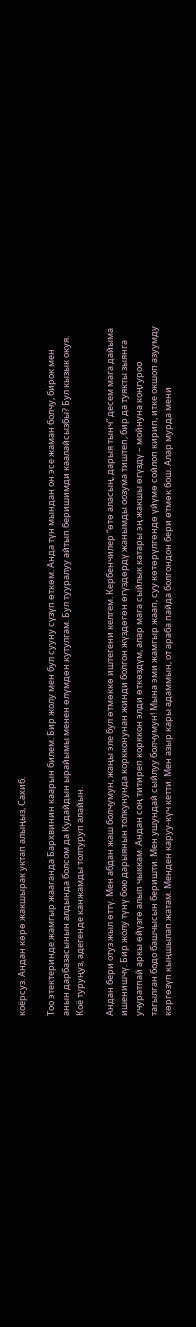коёрсуз. Андан көрө жакшырак уктап алыңыз, Сахиб.

Тоо этектеринде жамгыр жааганда Бархвинин каарын билем. Бир жолу мен бул сууну сүзүп өткөм. Анда түн мындан он эсе жаман болчу, бирок мен анын дарбазасынын алдында болсом да Кудайдын ырайымы менен өлүмдөн кутулгам. Бул тууралуу айтып беришимди каалайсызбы? Бул кызык окуя. Коё туруңуз, адегенде канжамды толтуруп алайын.

Андан бери отуз жыл өттү. Мен абдан жаш болчумун, жаңы эле бул өтмөккө иштегени келгем. Кербенчилер “өтө аласың, дарыя тынч” десем мага дайыма ишенишчү. Бир жолу түнү бою дарыянын толкунунда коркконунан жинди болгон жүздөгөн өгүздөрдү жанымды оозума тиштеп, бир да туякты зыянга учуратпай аркы өйүзгө алып чыккам. Андан соң титиреп корккон элди өткөздүм, алар мага сыйлык катары эң жакшы өгүздү – мойнуна коңгуроо тагылган бодо башчысын беришти. Мен ушундай сыйлуу болчумун! Мына эми жамгыр жаап, суу көтөрүлгөндө үйүмө сойлоп кирип, итке окшоп азуумду көргөзүп кыңшылап жатам. Менден каруу-күч кетти. Мен азыр кары адаммын, от араба пайда болгондон бери өтмөк бош. Алар мурда мени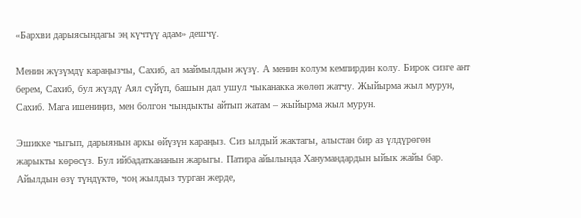«Бархви дарыясындагы эң күчтүү адам» дешчү.

Менин жүзүмдү караңызчы, Сахиб, ал маймылдын жүзү. А менин колум кемпирдин колу. Бирок сизге ант берем, Сахиб, бул жүздү Аял сүйүп, башын дал ушул чыканакка жөлөп жатчу. Жыйырма жыл мурун, Сахиб. Мага ишениңиз, мен болгон чындыкты айтып жатам – жыйырма жыл мурун.

Эшикке чыгып, дарыянын аркы өйүзүн караңыз. Сиз ылдый жактагы, алыстан бир аз үлдүрөгөн жарыкты көрөсүз. Бул ийбадаткананын жарыгы. Патира айылында Ханумандардын ыйык жайы бар. Айылдын өзү түндүктө, чоң жылдыз турган жерде,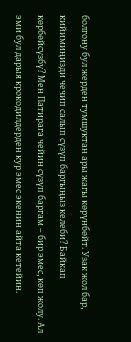болгону бул жерден тумшуктан ары жагы көрүнбөйт. Узак жол бар, кийимиңизди чечип салып сүзүп баргыңыз келеби? Байкап көрбөйсүзбү? Мен Патирага чейин сүзүп баргам – бир эмес, көп жолу. Ал эми бул дарыя крокодилдерден кур эмес экенин айта кетейин.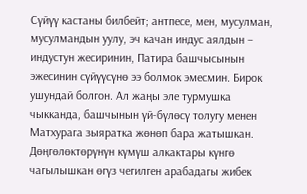Сүйүү кастаны билбейт; антпесе, мен, мусулман, мусулмандын уулу, эч качан индус аялдын – индустун жесиринин, Патира башчысынын эжесинин сүйүүсүнө ээ болмок эмесмин. Бирок ушундай болгон. Ал жаңы эле турмушка чыкканда, башчынын үй-бүлөсү толугу менен Матхурага зыяратка жөнөп бара жатышкан. Дөңгөлөктөрүнүн күмүш алкактары күнгө чагылышкан өгүз чегилген арабадагы жибек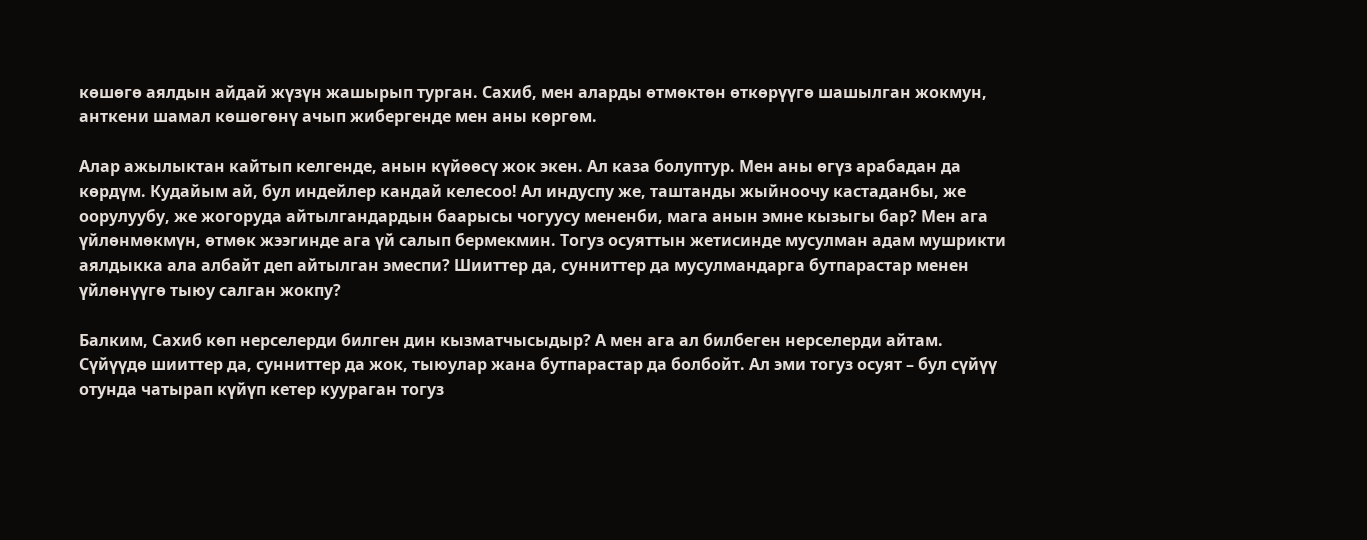көшөгө аялдын айдай жүзүн жашырып турган. Сахиб, мен аларды өтмөктөн өткөрүүгө шашылган жокмун, анткени шамал көшөгөнү ачып жибергенде мен аны көргөм.

Алар ажылыктан кайтып келгенде, анын күйөөсү жок экен. Ал каза болуптур. Мен аны өгүз арабадан да көрдүм. Кудайым ай, бул индейлер кандай келесоо! Ал индуспу же, таштанды жыйноочу кастаданбы, же оорулуубу, же жогоруда айтылгандардын баарысы чогуусу мененби, мага анын эмне кызыгы бар? Мен ага үйлөнмөкмүн, өтмөк жээгинде ага үй салып бермекмин. Тогуз осуяттын жетисинде мусулман адам мушрикти аялдыкка ала албайт деп айтылган эмеспи? Шииттер да, сунниттер да мусулмандарга бутпарастар менен үйлөнүүгө тыюу салган жокпу?

Балким, Сахиб көп нерселерди билген дин кызматчысыдыр? А мен ага ал билбеген нерселерди айтам. Сүйүүдө шииттер да, сунниттер да жок, тыюулар жана бутпарастар да болбойт. Ал эми тогуз осуят – бул сүйүү отунда чатырап күйүп кетер куураган тогуз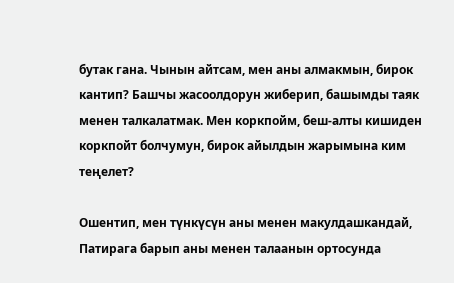бутак гана. Чынын айтсам, мен аны алмакмын, бирок кантип? Башчы жасоолдорун жиберип, башымды таяк менен талкалатмак. Мен коркпойм, беш-алты кишиден коркпойт болчумун, бирок айылдын жарымына ким теңелет?

Ошентип, мен түнкүсүн аны менен макулдашкандай, Патирага барып аны менен талаанын ортосунда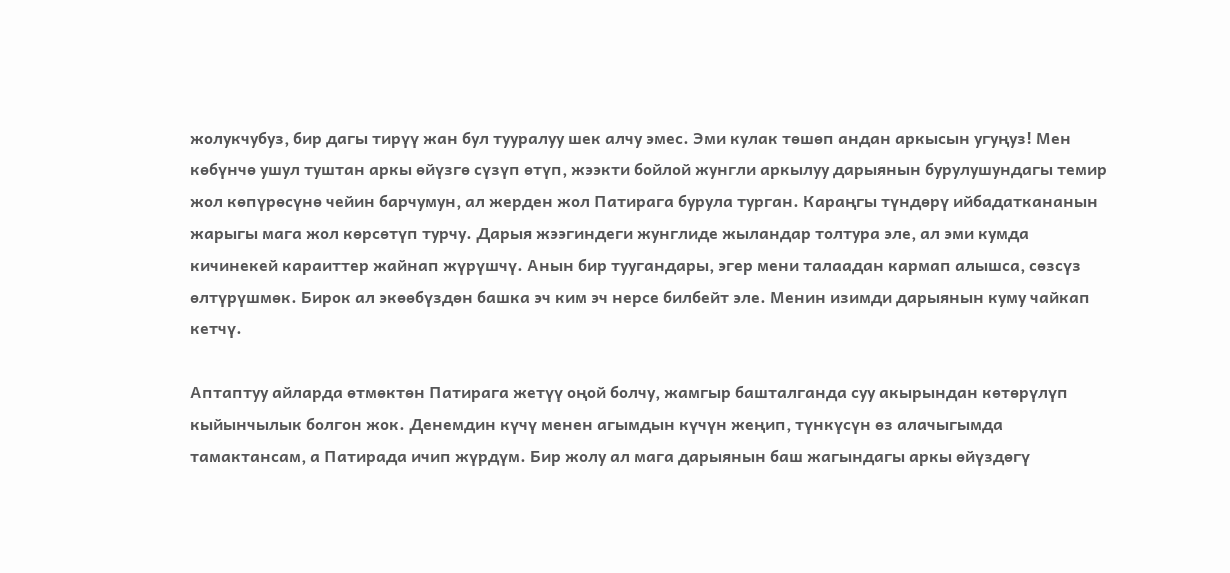жолукчубуз, бир дагы тирүү жан бул тууралуу шек алчу эмес. Эми кулак төшөп андан аркысын угуңуз! Мен көбүнчө ушул туштан аркы өйүзгө сүзүп өтүп, жээкти бойлой жунгли аркылуу дарыянын бурулушундагы темир жол көпүрөсүнө чейин барчумун, ал жерден жол Патирага бурула турган. Караңгы түндөрү ийбадаткананын жарыгы мага жол көрсөтүп турчу. Дарыя жээгиндеги жунглиде жыландар толтура эле, ал эми кумда кичинекей караиттер жайнап жүрүшчү. Анын бир туугандары, эгер мени талаадан кармап алышса, сөзсүз өлтүрүшмөк. Бирок ал экөөбүздөн башка эч ким эч нерсе билбейт эле. Менин изимди дарыянын куму чайкап кетчү.

Аптаптуу айларда өтмөктөн Патирага жетүү оңой болчу, жамгыр башталганда суу акырындан көтөрүлүп кыйынчылык болгон жок. Денемдин күчү менен агымдын күчүн жеңип, түнкүсүн өз алачыгымда тамактансам, а Патирада ичип жүрдүм. Бир жолу ал мага дарыянын баш жагындагы аркы өйүздөгү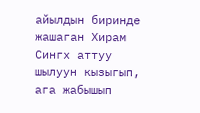айылдын биринде жашаган Хирам Сингх аттуу шылуун кызыгып, ага жабышып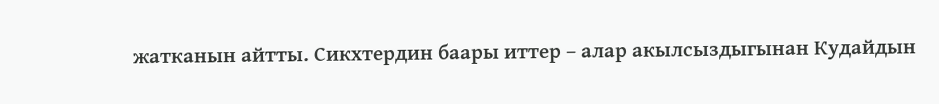жатканын айтты. Сикхтердин баары иттер – алар акылсыздыгынан Кудайдын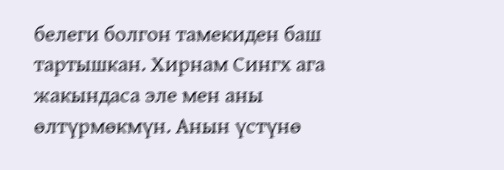белеги болгон тамекиден баш тартышкан. Хирнам Сингх ага жакындаса эле мен аны өлтүрмөкмүн. Анын үстүнө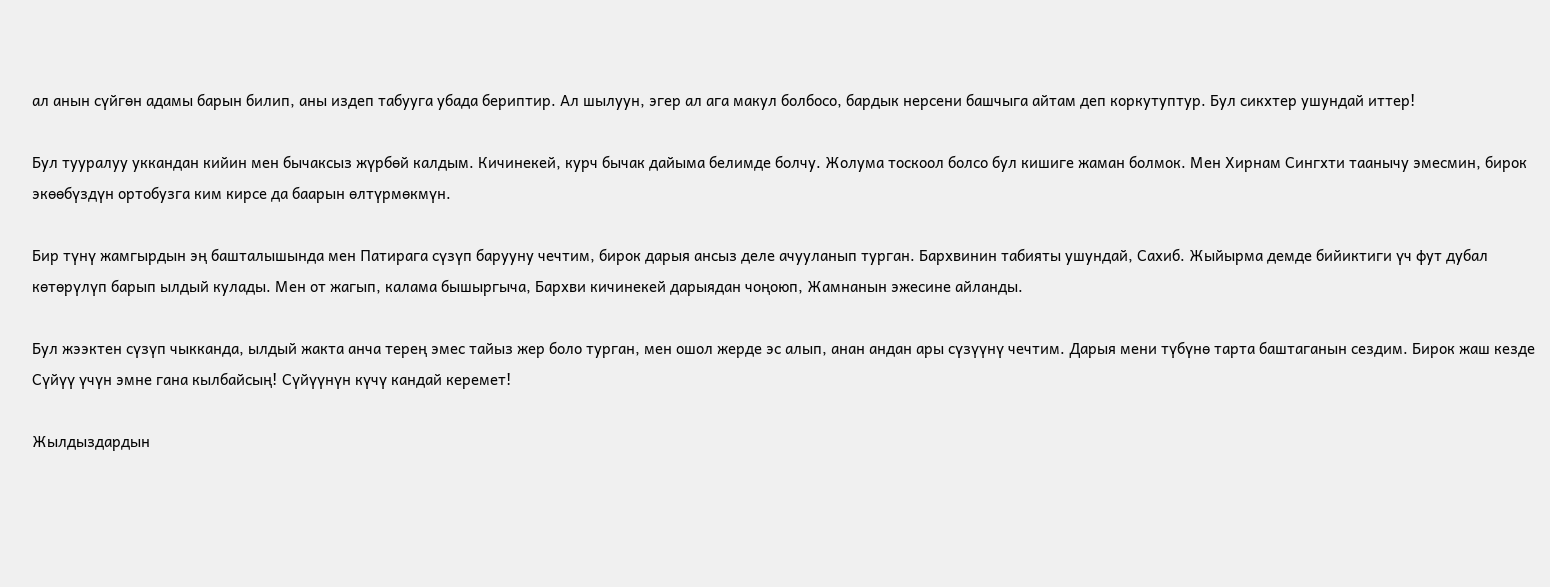ал анын сүйгөн адамы барын билип, аны издеп табууга убада бериптир. Ал шылуун, эгер ал ага макул болбосо, бардык нерсени башчыга айтам деп коркутуптур. Бул сикхтер ушундай иттер!

Бул тууралуу уккандан кийин мен бычаксыз жүрбөй калдым. Кичинекей, курч бычак дайыма белимде болчу. Жолума тоскоол болсо бул кишиге жаман болмок. Мен Хирнам Сингхти таанычу эмесмин, бирок экөөбүздүн ортобузга ким кирсе да баарын өлтүрмөкмүн.

Бир түнү жамгырдын эң башталышында мен Патирага сүзүп барууну чечтим, бирок дарыя ансыз деле ачууланып турган. Бархвинин табияты ушундай, Сахиб. Жыйырма демде бийиктиги үч фут дубал көтөрүлүп барып ылдый кулады. Мен от жагып, калама бышыргыча, Бархви кичинекей дарыядан чоңоюп, Жамнанын эжесине айланды.

Бул жээктен сүзүп чыкканда, ылдый жакта анча терең эмес тайыз жер боло турган, мен ошол жерде эс алып, анан андан ары сүзүүнү чечтим. Дарыя мени түбүнө тарта баштаганын сездим. Бирок жаш кезде Сүйүү үчүн эмне гана кылбайсың! Сүйүүнүн күчү кандай керемет!

Жылдыздардын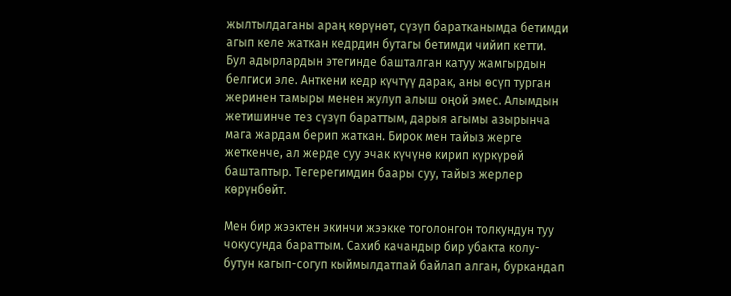жылтылдаганы араң көрүнөт, сүзүп баратканымда бетимди агып келе жаткан кедрдин бутагы бетимди чийип кетти. Бул адырлардын этегинде башталган катуу жамгырдын белгиси эле. Анткени кедр күчтүү дарак, аны өсүп турган жеринен тамыры менен жулуп алыш оңой эмес. Алымдын жетишинче тез сүзүп бараттым, дарыя агымы азырынча мага жардам берип жаткан. Бирок мен тайыз жерге жеткенче, ал жерде суу эчак күчүнө кирип күркүрөй баштаптыр. Тегерегимдин баары суу, тайыз жерлер көрүнбөйт.

Мен бир жээктен экинчи жээкке тоголонгон толкундун туу чокусунда бараттым. Сахиб качандыр бир убакта колу-бутун кагып-согуп кыймылдатпай байлап алган, буркандап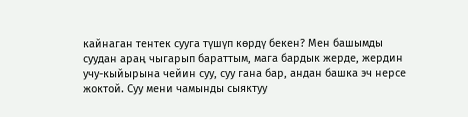кайнаган тентек сууга түшүп көрдү бекен? Мен башымды суудан араң чыгарып бараттым, мага бардык жерде, жердин учу-кыйырына чейин суу, суу гана бар, андан башка эч нерсе жоктой. Суу мени чамынды сыяктуу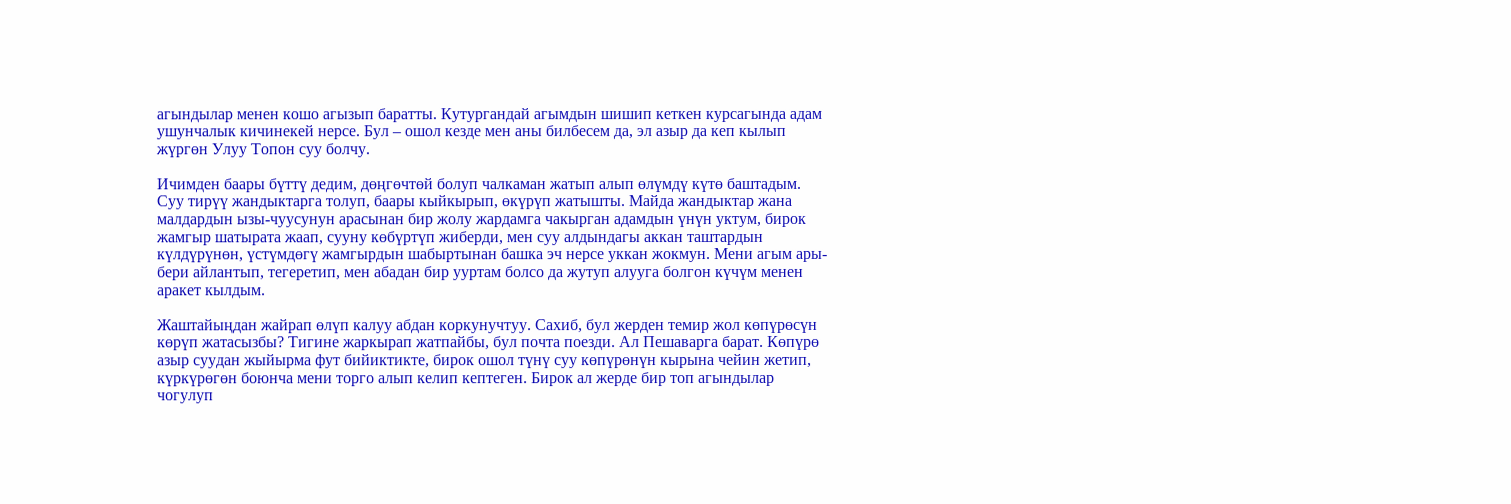агындылар менен кошо агызып баратты. Кутургандай агымдын шишип кеткен курсагында адам ушунчалык кичинекей нерсе. Бул – ошол кезде мен аны билбесем да, эл азыр да кеп кылып жүргөн Улуу Топон суу болчу.

Ичимден баары бүттү дедим, дөңгөчтөй болуп чалкаман жатып алып өлүмдү күтө баштадым. Суу тирүү жандыктарга толуп, баары кыйкырып, өкүрүп жатышты. Майда жандыктар жана малдардын ызы-чуусунун арасынан бир жолу жардамга чакырган адамдын үнүн уктум, бирок жамгыр шатырата жаап, сууну көбүртүп жиберди, мен суу алдындагы аккан таштардын күлдүрүнөн, үстүмдөгү жамгырдын шабыртынан башка эч нерсе уккан жокмун. Мени агым ары-бери айлантып, тегеретип, мен абадан бир ууртам болсо да жутуп алууга болгон күчүм менен аракет кылдым.

Жаштайыңдан жайрап өлүп калуу абдан коркунучтуу. Сахиб, бул жерден темир жол көпүрөсүн көрүп жатасызбы? Тигине жаркырап жатпайбы, бул почта поезди. Ал Пешаварга барат. Көпүрө азыр суудан жыйырма фут бийиктикте, бирок ошол түнү суу көпүрөнүн кырына чейин жетип, күркүрөгөн боюнча мени торго алып келип кептеген. Бирок ал жерде бир топ агындылар чогулуп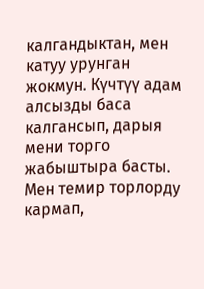калгандыктан, мен катуу урунган жокмун. Күчтүү адам алсызды баса калгансып, дарыя мени торго жабыштыра басты. Мен темир торлорду кармап,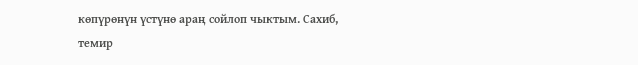көпүрөнүн үстүнө араң сойлоп чыктым. Сахиб, темир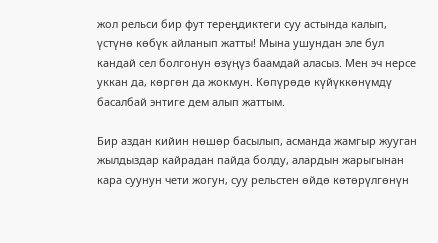жол рельси бир фут тереңдиктеги суу астында калып, үстүнө көбүк айланып жатты! Мына ушундан эле бул кандай сел болгонун өзүңүз баамдай аласыз. Мен эч нерсе уккан да, көргөн да жокмун. Көпүрөдө күйүккөнүмдү басалбай энтиге дем алып жаттым.

Бир аздан кийин нөшөр басылып, асманда жамгыр жууган жылдыздар кайрадан пайда болду, алардын жарыгынан кара суунун чети жогун, суу рельстен өйдө көтөрүлгөнүн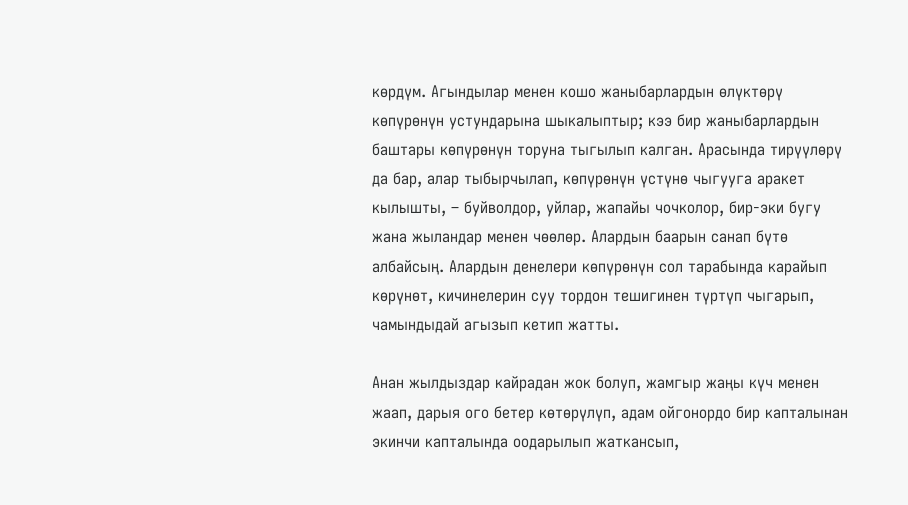көрдүм. Агындылар менен кошо жаныбарлардын өлүктөрү көпүрөнүн устундарына шыкалыптыр; кээ бир жаныбарлардын баштары көпүрөнүн торуна тыгылып калган. Арасында тирүүлөрү да бар, алар тыбырчылап, көпүрөнүн үстүнө чыгууга аракет кылышты, – буйволдор, уйлар, жапайы чочколор, бир-эки бугу жана жыландар менен чөөлөр. Алардын баарын санап бүтө албайсың. Алардын денелери көпүрөнүн сол тарабында карайып көрүнөт, кичинелерин суу тордон тешигинен түртүп чыгарып, чамындыдай агызып кетип жатты.

Анан жылдыздар кайрадан жок болуп, жамгыр жаңы күч менен жаап, дарыя ого бетер көтөрүлүп, адам ойгонордо бир капталынан экинчи капталында оодарылып жаткансып,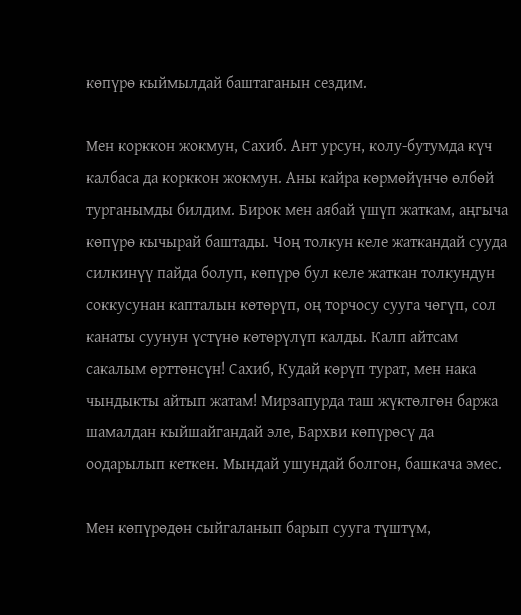көпүрө кыймылдай баштаганын сездим.

Мен корккон жокмун, Сахиб. Ант урсун, колу-бутумда күч калбаса да корккон жокмун. Аны кайра көрмөйүнчө өлбөй турганымды билдим. Бирок мен аябай үшүп жаткам, аңгыча көпүрө кычырай баштады. Чоң толкун келе жаткандай сууда силкинүү пайда болуп, көпүрө бул келе жаткан толкундун соккусунан капталын көтөрүп, оң торчосу сууга чөгүп, сол канаты суунун үстүнө көтөрүлүп калды. Калп айтсам сакалым өрттөнсүн! Сахиб, Кудай көрүп турат, мен нака чындыкты айтып жатам! Мирзапурда таш жүктөлгөн баржа шамалдан кыйшайгандай эле, Бархви көпүрөсү да оодарылып кеткен. Мындай ушундай болгон, башкача эмес.

Мен көпүрөдөн сыйгаланып барып сууга түштүм,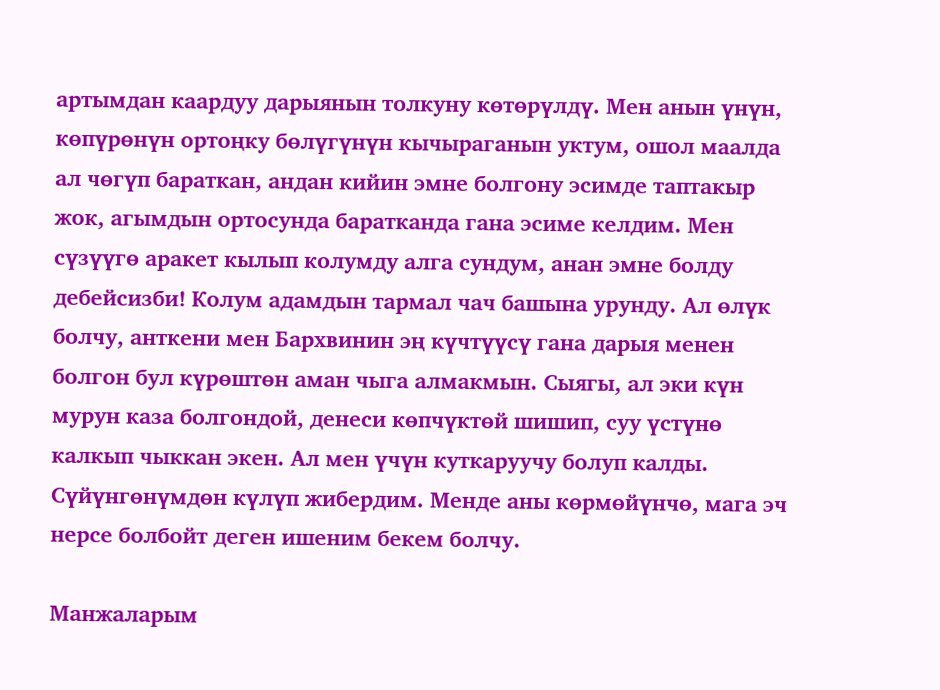артымдан каардуу дарыянын толкуну көтөрүлдү. Мен анын үнүн, көпүрөнүн ортоңку бөлүгүнүн кычыраганын уктум, ошол маалда ал чөгүп бараткан, андан кийин эмне болгону эсимде таптакыр жок, агымдын ортосунда баратканда гана эсиме келдим. Мен сүзүүгө аракет кылып колумду алга сундум, анан эмне болду дебейсизби! Колум адамдын тармал чач башына урунду. Ал өлүк болчу, анткени мен Бархвинин эң күчтүүсү гана дарыя менен болгон бул күрөштөн аман чыга алмакмын. Сыягы, ал эки күн мурун каза болгондой, денеси көпчүктөй шишип, суу үстүнө калкып чыккан экен. Ал мен үчүн куткаруучу болуп калды. Сүйүнгөнүмдөн күлүп жибердим. Менде аны көрмөйүнчө, мага эч нерсе болбойт деген ишеним бекем болчу.

Манжаларым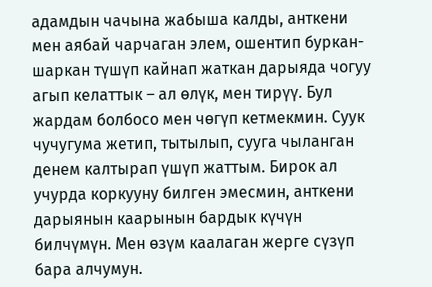адамдын чачына жабыша калды, анткени мен аябай чарчаган элем, ошентип буркан-шаркан түшүп кайнап жаткан дарыяда чогуу агып келаттык – ал өлүк, мен тирүү. Бул жардам болбосо мен чөгүп кетмекмин. Суук чучугума жетип, тытылып, сууга чыланган денем калтырап үшүп жаттым. Бирок ал учурда коркууну билген эмесмин, анткени дарыянын каарынын бардык күчүн билчүмүн. Мен өзүм каалаган жерге сүзүп бара алчумун.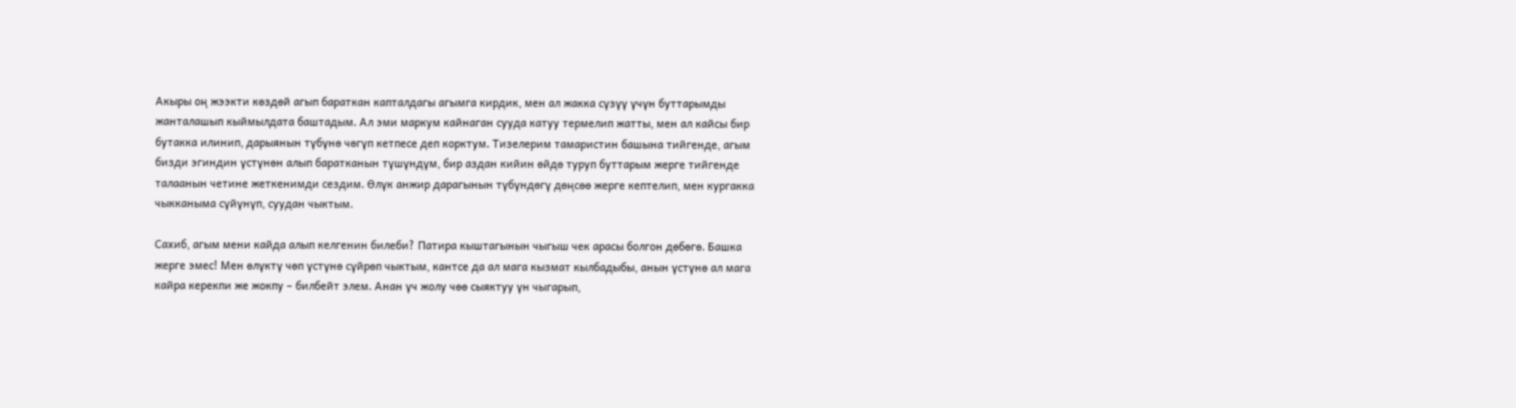Акыры оң жээкти көздөй агып бараткан капталдагы агымга кирдик, мен ал жакка сүзүү үчүн буттарымды жанталашып кыймылдата баштадым. Ал эми маркум кайнаган сууда катуу термелип жатты, мен ал кайсы бир бутакка илинип, дарыянын түбүнө чөгүп кетпесе деп корктум. Тизелерим тамаристин башына тийгенде, агым бизди эгиндин үстүнөн алып баратканын түшүндүм, бир аздан кийин өйдө туруп буттарым жерге тийгенде талаанын четине жеткенимди сездим. Өлүк анжир дарагынын түбүндөгү дөңсөө жерге кептелип, мен кургакка чыкканыма сүйүнүп, суудан чыктым.

Сахиб, агым мени кайда алып келгенин билеби? Патира кыштагынын чыгыш чек арасы болгон дөбөгө. Башка жерге эмес! Мен өлүктү чөп үстүнө сүйрөп чыктым, кантсе да ал мага кызмат кылбадыбы, анын үстүнө ал мага кайра керекпи же жокпу – билбейт элем. Анан үч жолу чөө сыяктуу үн чыгарып,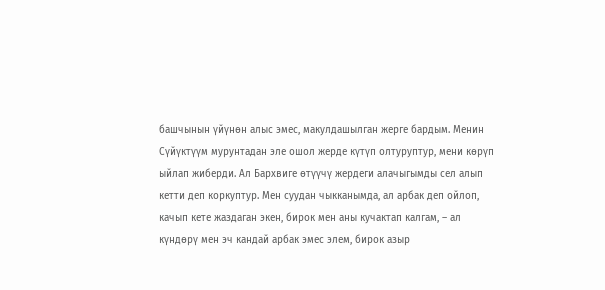башчынын үйүнөн алыс эмес, макулдашылган жерге бардым. Менин Сүйүктүүм мурунтадан эле ошол жерде күтүп олтуруптур, мени көрүп ыйлап жиберди. Ал Бархвиге өтүүчү жердеги алачыгымды сел алып кетти деп коркуптур. Мен суудан чыкканымда, ал арбак деп ойлоп, качып кете жаздаган экен, бирок мен аны кучактап калгам, – ал күндөрү мен эч кандай арбак эмес элем, бирок азыр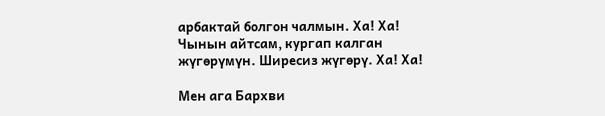арбактай болгон чалмын. Ха! Ха! Чынын айтсам, кургап калган жүгөрүмүн. Ширесиз жүгөрү. Ха! Ха!

Мен ага Бархви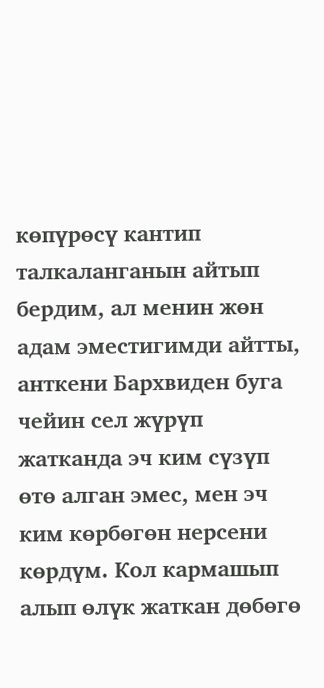көпүрөсү кантип талкаланганын айтып бердим, ал менин жөн адам эместигимди айтты, анткени Бархвиден буга чейин сел жүрүп жатканда эч ким сүзүп өтө алган эмес, мен эч ким көрбөгөн нерсени көрдүм. Кол кармашып алып өлүк жаткан дөбөгө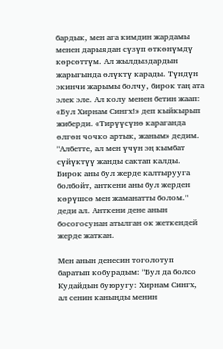бардык, мен ага кимдин жардамы менен дарыядан сүзүп өткөнүмдү көрсөттүм. Ал жылдыздардын жарыгында өлүктү карады. Түндүн экинчи жарымы болчу, бирок таң ата элек эле. Ал колу менен бетин жаап: «Бул Хирнам Сингх!» деп кыйкырып жиберди. «Тирүүсүнө караганда өлгөн чочко артык, жаным» дедим. "Албетте, ал мен үчүн эң кымбат сүйүктүү жанды сактап калды. Бирок аны бул жерде калтырууга болбойт, анткени аны бул жерден көрүшсө мен жаманатты болом." деди ал. Анткени дене анын босогосунан атылган ок жеткендей жерде жаткан.

Мен анын денесин тоголотуп баратып кобурадым: "Бул да болсо Кудайдын буюругу: Хирнам Сингх, ал сенин каныңды менин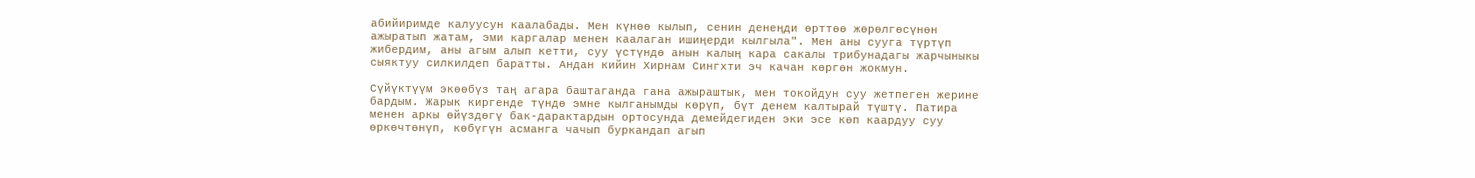абийиримде калуусун каалабады. Мен күнөө кылып, сенин денеңди өрттөө жөрөлгөсүнөн ажыратып жатам, эми каргалар менен каалаган ишиңерди кылгыла". Мен аны сууга түртүп жибердим, аны агым алып кетти, суу үстүндө анын калың кара сакалы трибунадагы жарчыныкы сыяктуу силкилдеп баратты. Андан кийин Хирнам Сингхти эч качан көргөн жокмун.

Сүйүктүүм экөөбүз таң агара баштаганда гана ажыраштык, мен токойдун суу жетпеген жерине бардым. Жарык киргенде түндө эмне кылганымды көрүп, бүт денем калтырай түштү. Патира менен аркы өйүздөгү бак-дарактардын ортосунда демейдегиден эки эсе көп каардуу суу өркөчтөнүп, көбүгүн асманга чачып буркандап агып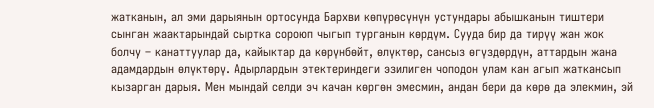жатканын, ал эми дарыянын ортосунда Бархви көпүрөсүнүн устундары абышканын тиштери сынган жаактарындай сыртка сороюп чыгып турганын көрдүм. Сууда бир да тирүү жан жок болчу – канаттуулар да, кайыктар да көрүнбөйт, өлүктөр, сансыз өгүздөрдүн, аттардын жана адамдардын өлүктөрү. Адырлардын этектериндеги эзилиген чоподон улам кан агып жаткансып кызарган дарыя. Мен мындай селди эч качан көргөн эмесмин, андан бери да көрө да элекмин, эй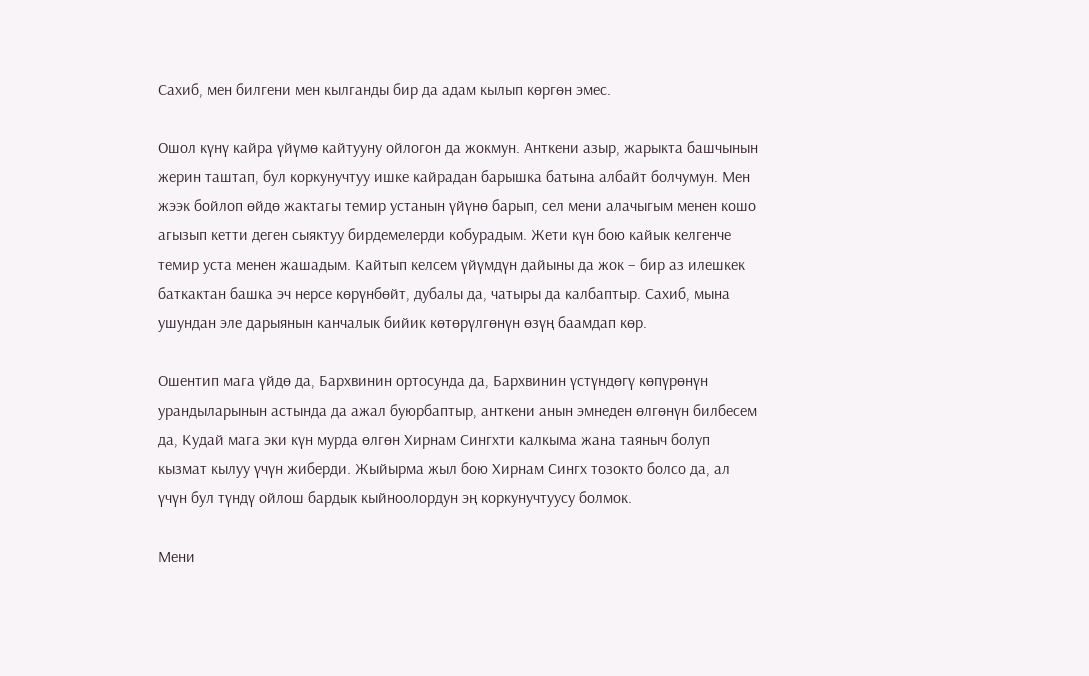Сахиб, мен билгени мен кылганды бир да адам кылып көргөн эмес.

Ошол күнү кайра үйүмө кайтууну ойлогон да жокмун. Анткени азыр, жарыкта башчынын жерин таштап, бул коркунучтуу ишке кайрадан барышка батына албайт болчумун. Мен жээк бойлоп өйдө жактагы темир устанын үйүнө барып, сел мени алачыгым менен кошо агызып кетти деген сыяктуу бирдемелерди кобурадым. Жети күн бою кайык келгенче темир уста менен жашадым. Кайтып келсем үйүмдүн дайыны да жок – бир аз илешкек баткактан башка эч нерсе көрүнбөйт, дубалы да, чатыры да калбаптыр. Сахиб, мына ушундан эле дарыянын канчалык бийик көтөрүлгөнүн өзүң баамдап көр.

Ошентип мага үйдө да, Бархвинин ортосунда да, Бархвинин үстүндөгү көпүрөнүн урандыларынын астында да ажал буюрбаптыр, анткени анын эмнеден өлгөнүн билбесем да, Кудай мага эки күн мурда өлгөн Хирнам Сингхти калкыма жана таяныч болуп кызмат кылуу үчүн жиберди. Жыйырма жыл бою Хирнам Сингх тозокто болсо да, ал үчүн бул түндү ойлош бардык кыйноолордун эң коркунучтуусу болмок.

Мени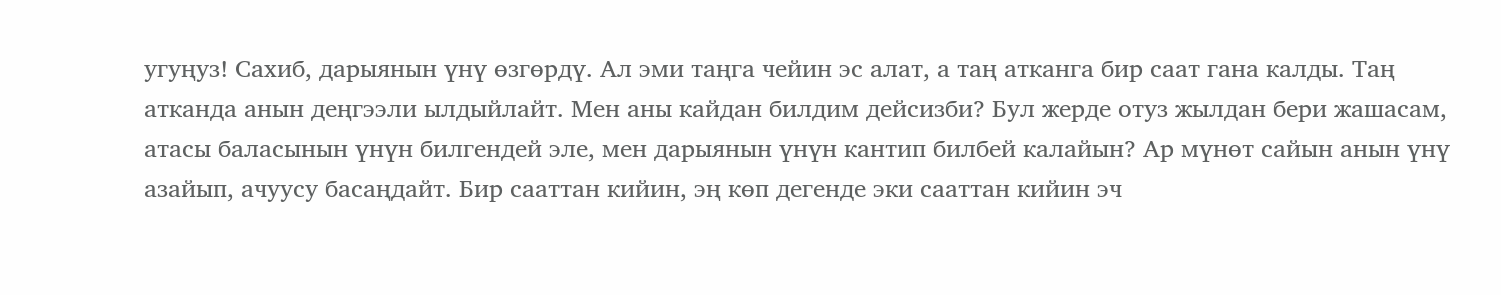угуңуз! Сахиб, дарыянын үнү өзгөрдү. Ал эми таңга чейин эс алат, а таң атканга бир саат гана калды. Таң атканда анын деңгээли ылдыйлайт. Мен аны кайдан билдим дейсизби? Бул жерде отуз жылдан бери жашасам, атасы баласынын үнүн билгендей эле, мен дарыянын үнүн кантип билбей калайын? Ар мүнөт сайын анын үнү азайып, ачуусу басаңдайт. Бир сааттан кийин, эң көп дегенде эки сааттан кийин эч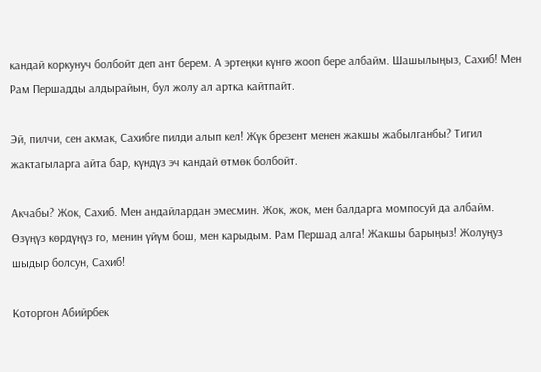кандай коркунуч болбойт деп ант берем. А эртеңки күнгө жооп бере албайм. Шашылыңыз, Сахиб! Мен Рам Першадды алдырайын, бул жолу ал артка кайтпайт.

Эй, пилчи, сен акмак, Сахибге пилди алып кел! Жүк брезент менен жакшы жабылганбы? Тигил жактагыларга айта бар, күндүз эч кандай өтмөк болбойт.

Акчабы? Жок, Сахиб. Мен андайлардан эмесмин. Жок, жок, мен балдарга момпосуй да албайм. Өзүңүз көрдүңүз го, менин үйүм бош, мен карыдым. Рам Першад алга! Жакшы барыңыз! Жолуңуз шыдыр болсун, Сахиб!

Которгон Абийрбек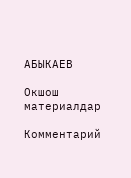АБЫКАЕВ

Окшош материалдар

Комментарий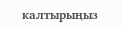калтырыңыз